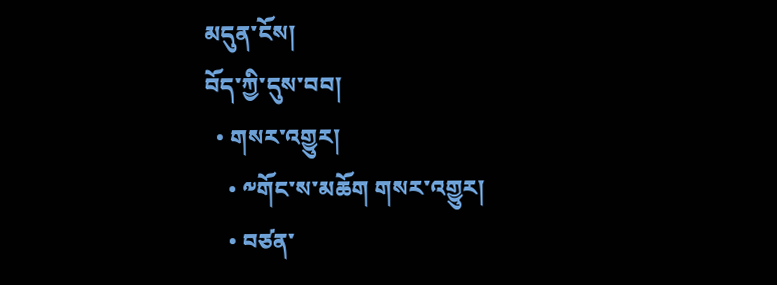མདུན་ངོས།
བོད་ཀྱི་དུས་བབ།
  • གསར་འགྱུར།
    • ༸གོང་ས་མཆོག གསར་འགྱུར།
    • བཙན་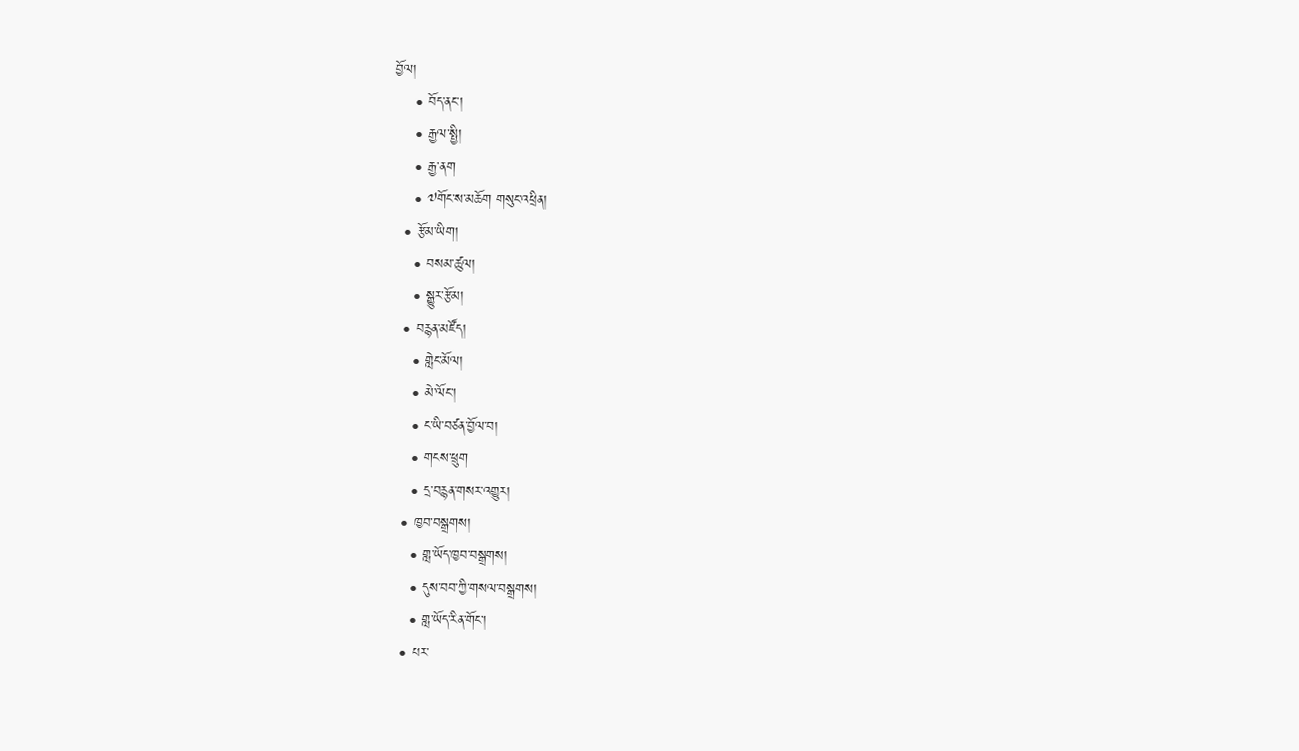བྱོལ།
    • བོད་ནང་།
    • རྒྱལ་སྤྱི།
    • རྒྱ་ནག
    • ༧གོང་ས་མཆོག གསུང་འཕྲིན།
  • རྩོམ་ཡིག།
    • བསམ་ཚུལ།
    • སྒྱུར་རྩོམ།
  • བརྙན་མཛོད།
    • གླེང་མོལ།
    • མེ་ལོང་།
    • ང་ཡི་བཙན་བྱོལ་བ།
    • གངས་ཕྲུག
    • དྲ་བརྙན་གསར་འགྱུར།
  • ཁྱབ་བསྒྲགས།
    • གླ་ཡོད་ཁྱབ་བསྒྲགས།
    • དུས་བབ་ཀྱི་གསལ་བསྒྲགས།
    • གླ་ཡོད་རིན་གོང་།
  • པར་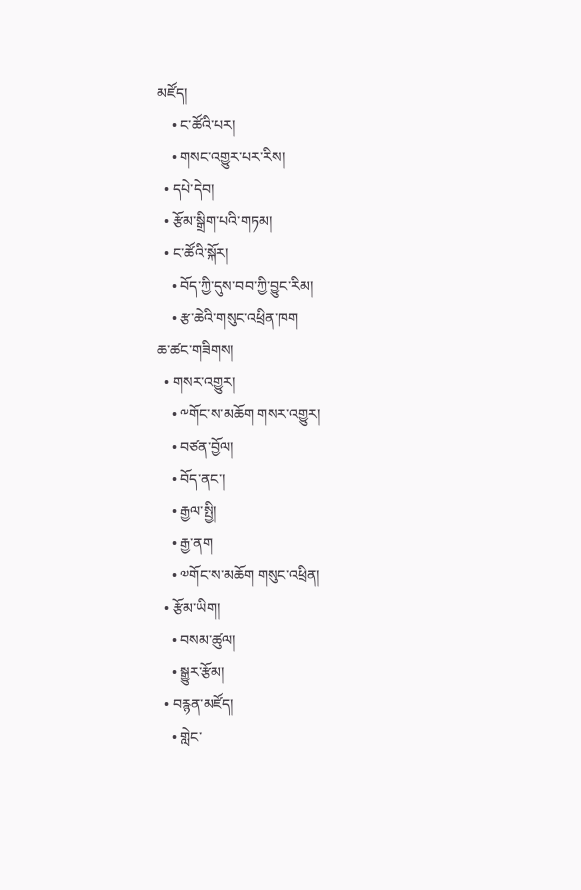མཛོད།
    • ང་ཚོའི་པར།
    • གསང་འགྱུར་པར་རིས།
  • དཔེ་དེབ།
  • རྩོམ་སྒྲིག་པའི་གཏམ།
  • ང་ཚོའི་སྐོར།
    • བོད་ཀྱི་དུས་བབ་ཀྱི་བྱུང་རིམ།
    • རྩ་ཆེའི་གསུང་འཕྲིན་ཁག
ཆ་ཚང་གཟིགས།
  • གསར་འགྱུར།
    • ༸གོང་ས་མཆོག གསར་འགྱུར།
    • བཙན་བྱོལ།
    • བོད་ནང་།
    • རྒྱལ་སྤྱི།
    • རྒྱ་ནག
    • ༧གོང་ས་མཆོག གསུང་འཕྲིན།
  • རྩོམ་ཡིག།
    • བསམ་ཚུལ།
    • སྒྱུར་རྩོམ།
  • བརྙན་མཛོད།
    • གླེང་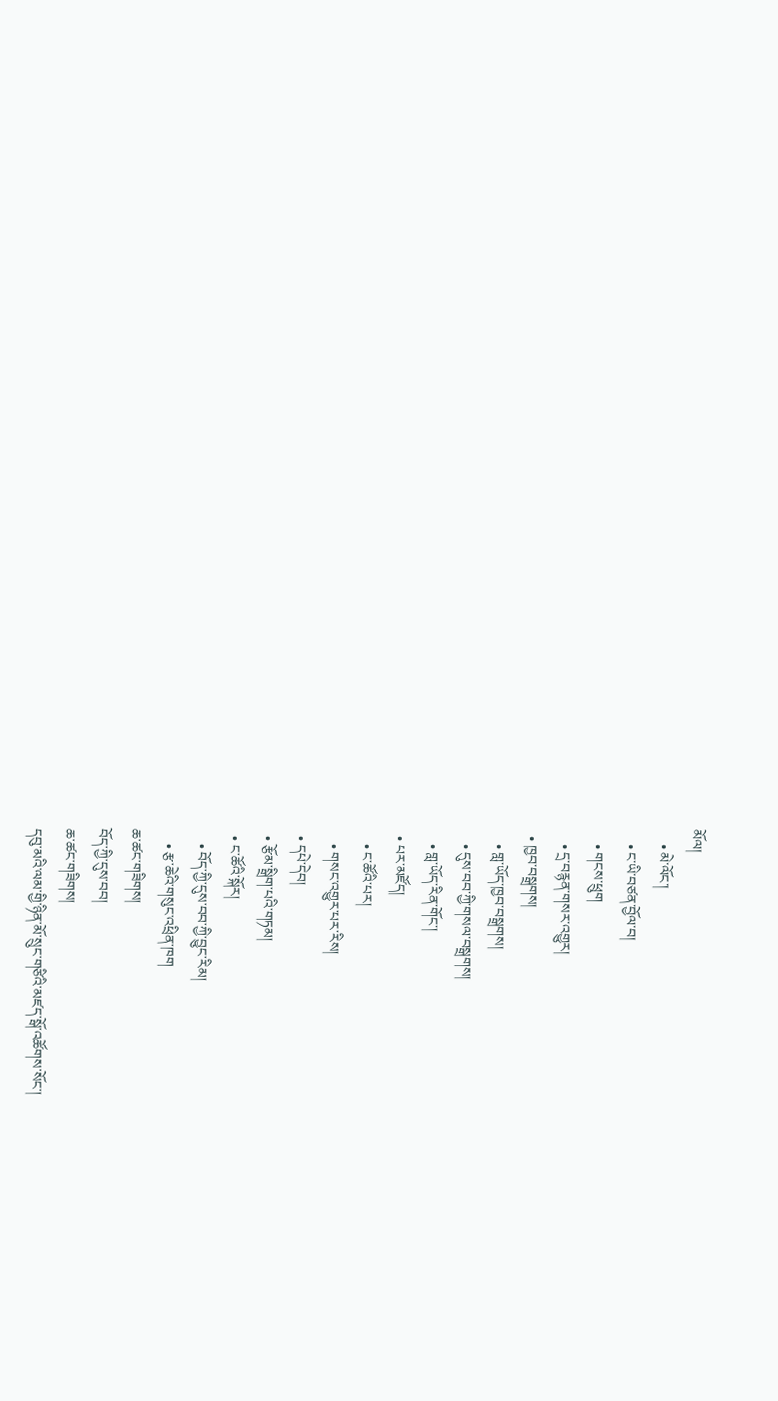མོལ།
    • མེ་ལོང་།
    • ང་ཡི་བཙན་བྱོལ་བ།
    • གངས་ཕྲུག
    • དྲ་བརྙན་གསར་འགྱུར།
  • ཁྱབ་བསྒྲགས།
    • གླ་ཡོད་ཁྱབ་བསྒྲགས།
    • དུས་བབ་ཀྱི་གསལ་བསྒྲགས།
    • གླ་ཡོད་རིན་གོང་།
  • པར་མཛོད།
    • ང་ཚོའི་པར།
    • གསང་འགྱུར་པར་རིས།
  • དཔེ་དེབ།
  • རྩོམ་སྒྲིག་པའི་གཏམ།
  • ང་ཚོའི་སྐོར།
    • བོད་ཀྱི་དུས་བབ་ཀྱི་བྱུང་རིམ།
    • རྩ་ཆེའི་གསུང་འཕྲིན་ཁག
ཆ་ཚང་གཟིགས།
བོད་ཀྱི་དུས་བབ།
ཆ་ཚང་གཟིགས།
དབུ་མའི་ལམ་གྱི་ཉིན་མོ་སྲུང་གཙིའི་མཛད་སྒོ་འཚོགས་སོང་།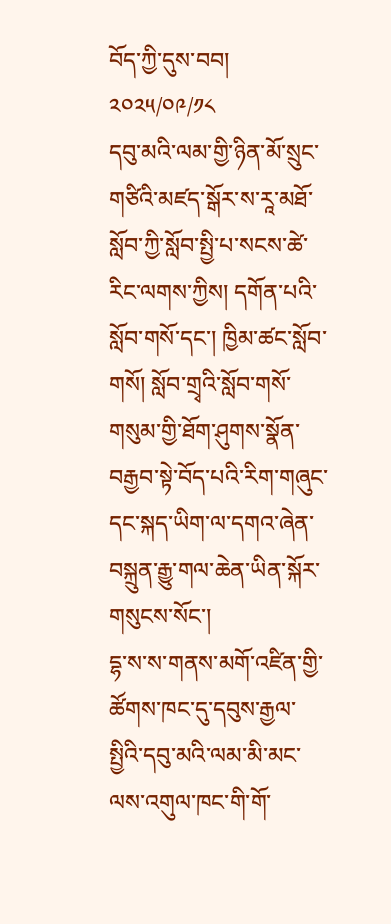བོད་ཀྱི་དུས་བབ།
༢༠༢༥/༠༩/༡༨
དབུ་མའི་ལམ་གྱི་ཉིན་མོ་སྲུང་གཙིའི་མཛད་སྒོར་ས་རཱ་མཐོ་སློབ་ཀྱི་སློབ་སྤྱི་པ་སངས་ཚེ་རིང་ལགས་ཀྱིས། དགོན་པའི་སློབ་གསོ་དང་། ཁྱིམ་ཚང་སློབ་གསོ། སློབ་གྲྭའི་སློབ་གསོ་གསུམ་གྱི་ཐོག་ཤུགས་སྣོན་བརྒྱབ་སྟེ་བོད་པའི་རིག་གཞུང་དང་སྐད་ཡིག་ལ་དགའ་ཞེན་བསྐྲུན་རྒྱུ་གལ་ཆེན་ཡིན་སྐོར་གསུངས་སོང་།
དྷ་ས་ས་གནས་མགོ་འཛིན་གྱི་ཚོགས་ཁང་དུ་དབུས་རྒྱལ་སྤྱིའི་དབུ་མའི་ལམ་མི་མང་ལས་འགུལ་ཁང་གི་གོ་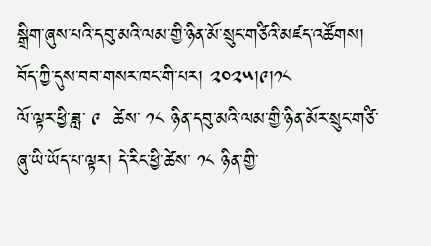སྒྲིག་ཞུས་པའི་དབུ་མའི་ལམ་གྱི་ཉིན་མོ་སྲུང་གཙིའི་མཛད་འཚོགས། བོད་ཀྱི་དུས་བབ་གསར་ཁང་གི་པར། ༢༠༢༥།༩།༡༨
ལོ་ལྟར་ཕྱི་ཟླ་ ༩  ཚེས་ ༡༨ ཉིན་དབུ་མའི་ལམ་གྱི་ཉིན་མོར་སྲུང་གཙི་ཞུ་ཡི་ཡོད་པ་ལྟར། དེ་རིང་ཕྱི་ཚེས་ ༡༨ ཉིན་གྱི་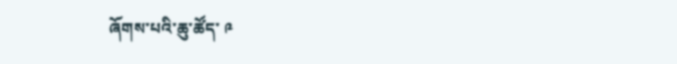ཞོགས་པའི་ཆུ་ཚོད་ ༩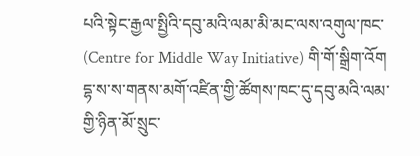པའི་སྟེང་རྒྱལ་སྤྱིའི་དབུ་མའི་ལམ་མི་མང་ལས་འགུལ་ཁང་ (Centre for Middle Way Initiative) གི་གོ་སྒྲིག་འོག དྷ་ས་ས་གནས་མགོ་འཛིན་གྱི་ཚོགས་ཁང་དུ་དབུ་མའི་ལམ་གྱི་ཉིན་མོ་སྲུང་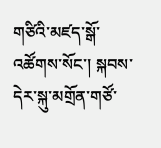གཙིའི་མཛད་སྒོ་འཚོགས་སོང་། སྐབས་དེར་སྐུ་མགྲོན་གཙོ་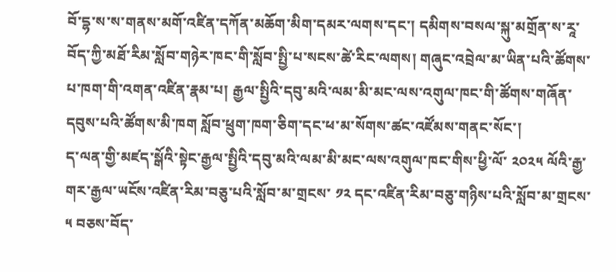བོ་དྷ་ས་ས་གནས་མགོ་འཛིན་དཀོན་མཆོག་མིག་དམར་ལགས་དང་། དམིགས་བསལ་སྐུ་མགྲོན་ས་རཱ་བོད་ཀྱི་མཐོ་རིམ་སློབ་གཉེར་ཁང་གི་སློབ་སྤྱི་པ་སངས་ཚེ་རིང་ལགས། གཞུང་འབྲེལ་མ་ཡིན་པའི་ཚོགས་པ་ཁག་གི་འགན་འཛིན་རྣམ་པ། རྒྱལ་སྤྱིའི་དབུ་མའི་ལམ་མི་མང་ལས་འགུལ་ཁང་གི་ཚོགས་གཞོན་དབུས་པའི་ཚོགས་མི་ཁག སློབ་ཕྲུག་ཁག་ཅིག་དང་ཕ་མ་སོགས་ཚང་འཛོམས་གནང་སོང་།
ད་ལན་གྱི་མཛད་སྒོའི་སྟེང་རྒྱལ་སྤྱིའི་དབུ་མའི་ལམ་མི་མང་ལས་འགུལ་ཁང་གིས་ཕྱི་ལོ་ ༢༠༢༥ ལོའི་རྒྱ་གར་རྒྱལ་ཡངོས་འཛིན་རིམ་བཅུ་པའི་སློབ་མ་གྲངས་ ༡༢ དང་འཛིན་རིམ་བཅུ་གཉིས་པའི་སློབ་མ་གྲངས་ ༥ བཅས་བོད་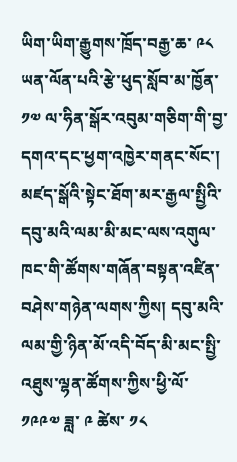ཡིག་ཡིག་རྒྱུགས་ཁྲོད་བརྒྱ་ཆ་ ༩༨ ཡན་ལོན་པའི་རྩེ་ཕུད་སློབ་མ་ཁྱོན་ ༡༧ ལ་ཧིན་སྒོར་འབུམ་གཅིག་གི་བྱ་དགའ་དང་ཕྱག་འཁྱེར་གནང་སོང་།
མཛད་སྒོའི་སྟེང་ཐོག་མར་རྒྱལ་སྤྱིའི་དབུ་མའི་ལམ་མི་མང་ལས་འགུལ་ཁང་གི་ཚོགས་གཞོན་བསྟན་འཛིན་བཤེས་གཉེན་ལགས་ཀྱིས། དབུ་མའི་ལམ་གྱི་ཉིན་མོ་འདི་བོད་མི་མང་སྤྱི་འཐུས་ལྷན་ཚོགས་ཀྱིས་ཕྱི་ལོ་ ༡༩༩༧ ཟླ་ ༩ ཚེས་ ༡༨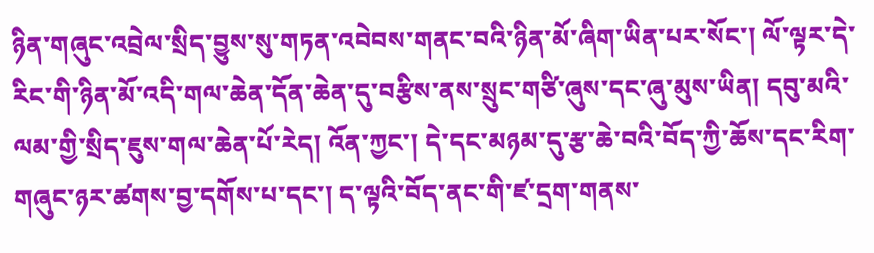ཉིན་གཞུང་འབྲེལ་སྲིད་བྱུས་སུ་གཏན་འབེབས་གནང་བའི་ཉིན་མོ་ཞིག་ཡིན་པར་སོང་། ལོ་ལྟར་དེ་རིང་གི་ཉིན་མོ་འདི་གལ་ཆེན་དོན་ཆེན་དུ་བརྩིས་ནས་སྲུང་གཙི་ཞུས་དང་ཞུ་མུས་ཡིན། དབུ་མའི་ལམ་གྱི་སྲིད་ཇུས་གལ་ཆེན་པོ་རེད། འོན་ཀྱང་། དེ་དང་མཉམ་དུ་རྩ་ཆེ་བའི་བོད་ཀྱི་ཆོས་དང་རིག་གཞུང་ཉར་ཚགས་བྱ་དགོས་པ་དང་། ད་ལྟའི་བོད་ནང་གི་ཛ་དྲག་གནས་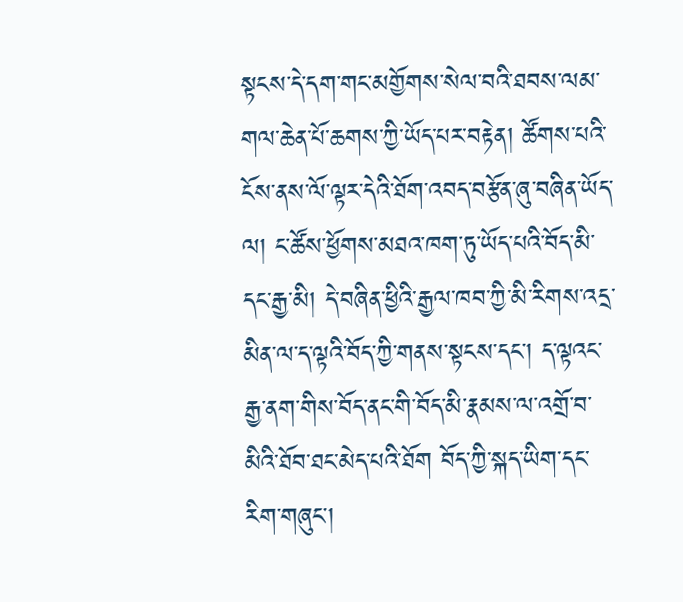སྟངས་དེ་དག་གང་མགྱོགས་སེལ་བའི་ཐབས་ལམ་གལ་ཆེན་པོ་ཆགས་ཀྱི་ཡོད་པར་བརྟེན། ཚོགས་པའི་ངོས་ནས་ལོ་ལྟར་དེའི་ཐོག་འབད་བརྩོན་ཞུ་བཞིན་ཡོད་ལ། ང་ཚོས་ཕྱོགས་མཐའ་ཁག་ཏུ་ཡོད་པའི་བོད་མི་དང་རྒྱ་མི། དེ་བཞིན་ཕྱིའི་རྒྱལ་ཁབ་ཀྱི་མི་རིགས་འདྲ་མིན་ལ་ད་ལྟའི་བོད་ཀྱི་གནས་སྟངས་དང་། ད་ལྟའང་རྒྱ་ནག་གིས་བོད་ནང་གི་བོད་མི་རྣམས་ལ་འགྲོ་བ་མིའི་ཐོབ་ཐང་མེད་པའི་ཐོག བོད་ཀྱི་སྐད་ཡིག་དང་རིག་གཞུང་།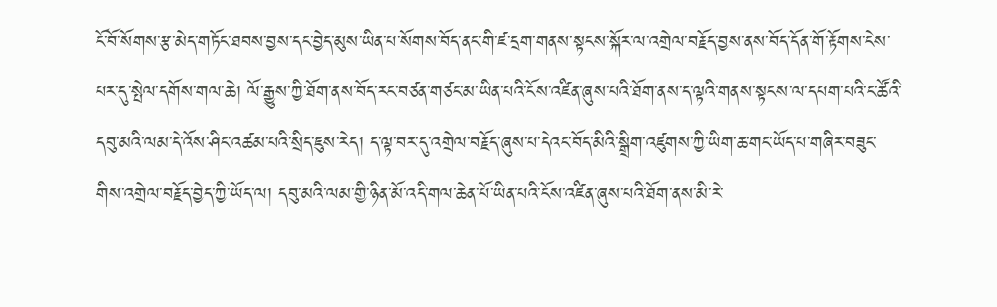ངོ་བོ་སོགས་རྩ་མེད་གཏོང་ཐབས་བྱས་དང་བྱེད་མུས་ཡིན་པ་སོགས་བོད་ནང་གི་ཛ་དྲག་གནས་སྟངས་སྐོར་ལ་འགྲེལ་བརྗོད་བྱས་ནས་བོད་དོན་གོ་རྟོགས་ངེས་པར་དུ་སྤེལ་དགོས་གལ་ཆེ། ལོ་རྒྱུས་ཀྱི་ཐོག་ནས་བོད་རང་བཙན་གཙང་མ་ཡིན་པའི་ངོས་འཛིན་ཞུས་པའི་ཐོག་ནས་ད་ལྟའི་གནས་སྟངས་ལ་དཔག་པའི་ང་ཚོའི་དབུ་མའི་ལམ་དེ་འོས་ཤིང་འཚམ་པའི་སྲིད་ཇུས་རེད། ད་ལྟ་བར་དུ་འགྲེལ་བརྗོད་ཞུས་པ་དེའང་བོད་མིའི་སྒྲིག་འཛུགས་ཀྱི་ཡིག་ཆ་གང་ཡོད་པ་གཞིར་བཟུང་གིས་འགྲེལ་བརྗོད་བྱེད་ཀྱི་ཡོད་ལ། དབུ་མའི་ལམ་གྱི་ཉིན་མོ་འདི་གལ་ཆེན་པོ་ཡིན་པའི་ངོས་འཛིན་ཞུས་པའི་ཐོག་ནས་མི་རེ་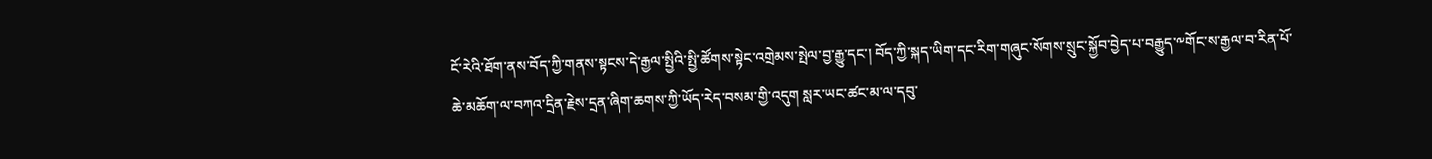ངོ་རེའི་ཐོག་ནས་བོད་ཀྱི་གནས་སྟངས་དེ་རྒྱལ་སྤྱིའི་སྤྱི་ཚོགས་སྟེང་འགྲེམས་སྤེལ་བྱ་རྒྱུ་དང་། བོད་ཀྱི་སྐད་ཡིག་དང་རིག་གཞུང་སོགས་སྲུང་སྐྱོབ་བྱེད་པ་བརྒྱུད་༸གོང་ས་རྒྱལ་བ་རིན་པོ་ཆེ་མཆོག་ལ་བཀའ་དྲིན་རྗེས་དྲན་ཞིག་ཆགས་ཀྱི་ཡོད་རེད་བསམ་གྱི་འདུག སླར་ཡང་ཚང་མ་ལ་དབུ་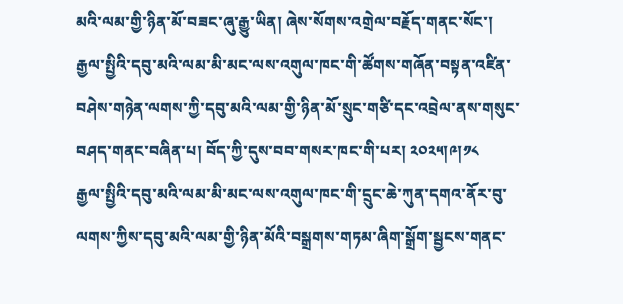མའི་ལམ་གྱི་ཉིན་མོ་བཟང་ཞུ་རྒྱུ་ཡིན། ཞེས་སོགས་འགྲེལ་བརྗོད་གནང་སོང་།
རྒྱལ་སྤྱིའི་དབུ་མའི་ལམ་མི་མང་ལས་འགུལ་ཁང་གི་ཚོགས་གཞོན་བསྟན་འཛིན་བཤེས་གཉེན་ལགས་ཀྱི་དབུ་མའི་ལམ་གྱི་ཉིན་མོ་སྲུང་གཙི་དང་འབྲེལ་ནས་གསུང་བཤད་གནང་བཞིན་པ། བོད་ཀྱི་དུས་བབ་གསར་ཁང་གི་པར། ༢༠༢༥།༩།༡༨
རྒྱལ་སྤྱིའི་དབུ་མའི་ལམ་མི་མང་ལས་འགུལ་ཁང་གི་དྲུང་ཆེ་ཀུན་དགའ་ནོར་བུ་ལགས་ཀྱིས་དབུ་མའི་ལམ་གྱི་ཉིན་མོའི་བསྒྲགས་གཏམ་ཞིག་སྒྲོག་སྦྱངས་གནང་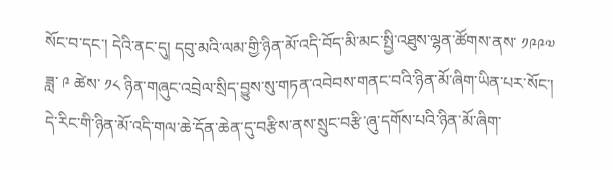སོང་བ་དང་། དེའི་ནང་དུ། དབུ་མའི་ལམ་གྱི་ཉིན་མོ་འདི་བོད་མི་མང་སྤྱི་འཐུས་ལྷན་ཚོགས་ནས་ ༡༩༩༧ ཟླ་ ༩ ཚེས་ ༡༨ ཉིན་གཞུང་འབྲེལ་སྲིད་བྱུས་སུ་གཏན་འབེབས་གནང་བའི་ཉིན་མོ་ཞིག་ཡིན་པར་སོང་། དེ་རིང་གི་ཉིན་མོ་འདི་གལ་ཆེ་དོན་ཆེན་དུ་བརྩིས་ནས་སྲུང་བརྩི་ཞུ་དགོས་པའི་ཉིན་མོ་ཞིག་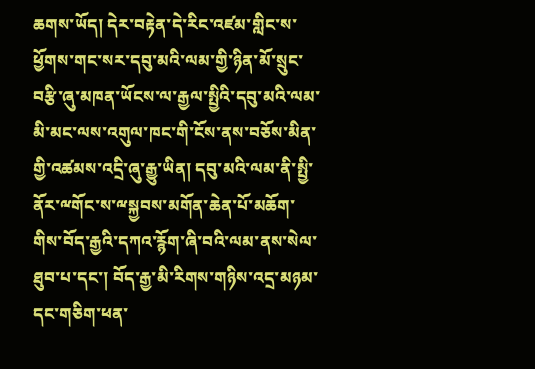ཆགས་ཡོད། དེར་བརྟེན་དེ་རིང་འཛམ་གླིང་ས་ཕྱོགས་གང་སར་དབུ་མའི་ལམ་གྱི་ཉིན་མོ་སྲུང་བརྩི་ཞུ་མཁན་ཡོངས་ལ་རྒྱལ་སྤྱིའི་དབུ་མའི་ལམ་མི་མང་ལས་འགུལ་ཁང་གི་ངོས་ནས་བཅོས་མིན་གྱི་འཚམས་འདྲི་ཞུ་རྒྱུ་ཡིན། དབུ་མའི་ལམ་ནི་སྤྱི་ནོར་ྋགོང་ས་ྋསྐྱབས་མགོན་ཆེན་པོ་མཆོག་གིས་བོད་རྒྱའི་དཀའ་རྙོག་ཞི་བའི་ལམ་ནས་སེལ་ཐུབ་པ་དང་། བོད་རྒྱ་མི་རིགས་གཉིས་འདྲ་མཉམ་དང་གཅིག་ཕན་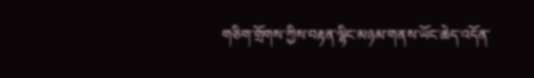གཅིག་གྲོགས་ཀྱིས་བརྟན་ལྷིང་མཉམ་གནས་ཡོང་ཆེད་འདོན་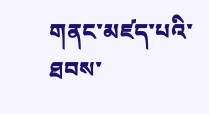གནང་མཛད་པའི་ཐབས་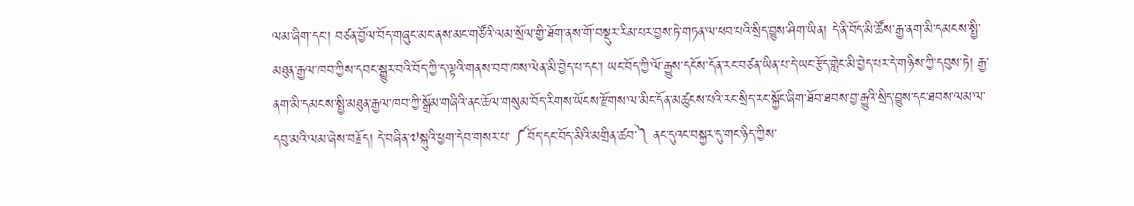ལམ་ཞིག་དང་། བཙན་བྱོལ་བོད་གཞུང་མང་ནས་མང་གཙོའི་ལམ་སྲོལ་གྱི་ཐོག་ནས་གོ་བསྡུར་རིམ་པར་བྱས་ཏེ་གཏན་ལ་ཕབ་པའི་སྲིད་བྱུས་ཤིག་ཡིན། དེ་ནི་བོད་མི་ཚོས་རྒྱ་ནག་མི་དམངས་སྤྱི་མཐུན་རྒྱལ་ཁབ་ཀྱིས་དབང་སྒྱུར་བའི་བོད་ཀྱི་ད་ལྟའི་གནས་བབ་ཁས་ལེན་མི་བྱེད་པ་དང་། ཡང་བོད་ཀྱི་ལོ་རྒྱུས་དངོས་དོན་རང་བཙན་ཡིན་པ་དེ་ཡང་རྩོད་གླེང་མི་བྱེད་པར་དེ་གཉིས་ཀྱི་དབུས་ཏེ། རྒྱ་ནག་མི་དམངས་སྤྱི་མཐུན་རྒྱལ་ཁབ་ཀྱི་སྒྲོམ་གཞིའི་ནང་ཆོལ་གསུམ་བོད་རིགས་ཡོངས་རྫོགས་ལ་མིང་དོན་མཚུངས་པའི་རང་སྲིད་རང་སྐྱོང་ཞིག་ཐོབ་ཐབས་བྱ་རྒྱུའི་སྲིད་བྱུས་དང་ཐབས་ལམ་ལ་དབུ་མའི་ལམ་ཞེས་བརྗོད། དེ་བཞིན་༧སྐུའི་ཕྱག་དེབ་གསར་པ་ ༼བོད་དང་བོད་མིའི་མགྲིན་ཚབ་༽ ནང་དུའང་བསྐྱར་དུ་གང་ཉིད་ཀྱིས་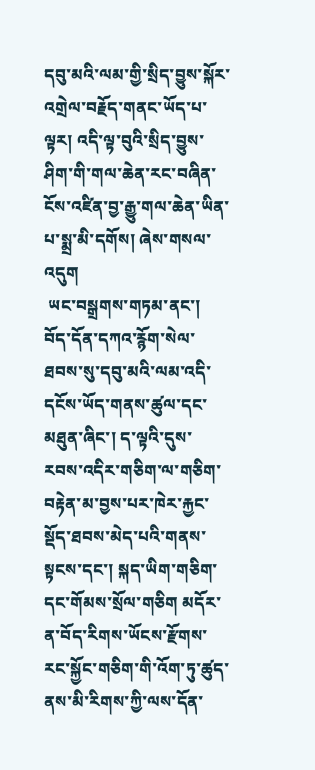དབུ་མའི་ལམ་གྱི་སྲིད་བྱུས་སྐོར་འགྲེལ་བརྗོད་གནང་ཡོད་པ་ལྟར། འདི་ལྟ་བུའི་སྲིད་བྱུས་ཤིག་གི་གལ་ཆེན་རང་བཞིན་ངོས་འཛིན་བྱ་རྒྱུ་གལ་ཆེན་ཡིན་པ་སྨྲ་མི་དགོས། ཞེས་གསལ་འདུག
 ཡང་བསྒྲགས་གཏམ་ནང་། བོད་དོན་དཀའ་རྙོག་སེལ་ཐབས་སུ་དབུ་མའི་ལམ་འདི་དངོས་ཡོད་གནས་ཚུལ་དང་མཐུན་ཞིང་། ད་ལྟའི་དུས་རབས་འདིར་གཅིག་ལ་གཅིག་བརྟེན་མ་བྱས་པར་ཁེར་རྐྱང་སྡོད་ཐབས་མེད་པའི་གནས་སྟངས་དང་། སྐད་ཡིག་གཅིག་དང་གོམས་སྲོལ་གཅིག མདོར་ན་བོད་རིགས་ཡོངས་རྫོགས་རང་སྐྱོང་གཅིག་གི་འོག་ཏུ་ཚུད་ནས་མི་རིགས་ཀྱི་ལས་དོན་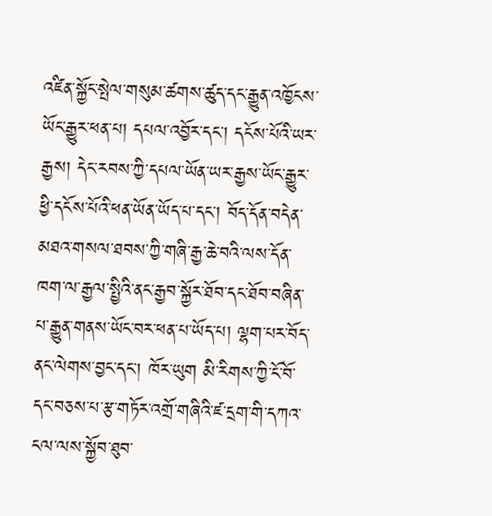འཛིན་སྐྱོང་སྤེལ་གསུམ་ཚགས་ཚུད་དང་རྒྱུན་འཁྱོངས་ཡོང་རྒྱུར་ཕན་པ། དཔལ་འབྱོར་དང་། དངོས་པོའི་ཡར་རྒྱས། དེང་རབས་ཀྱི་དཔལ་ཡོན་ཡར་རྒྱས་ཡོང་རྒྱུར་ཕྱི་དངོས་པོའི་ཕན་ཡོན་ཡོད་པ་དང་། བོད་དོན་བདེན་མཐའ་གསལ་ཐབས་ཀྱི་གཞི་རྒྱ་ཆེ་བའི་ལས་དོན་ཁག་ལ་རྒྱལ་སྤྱིའི་ནང་རྒྱབ་སྐྱོར་ཐོབ་དང་ཐོབ་བཞིན་པ་རྒྱུན་གནས་ཡོང་བར་ཕན་པ་ཡོད་པ། ལྷག་པར་བོད་ནང་ལེགས་བྱང་དང་། ཁོར་ཡུག མི་རིགས་ཀྱི་ངོ་བོ་དང་བཅས་པ་རྩ་གཏོར་འགྲོ་གཞིའི་ཛ་དྲག་གི་དཀའ་ངལ་ལས་སྐྱོབ་ཐུབ་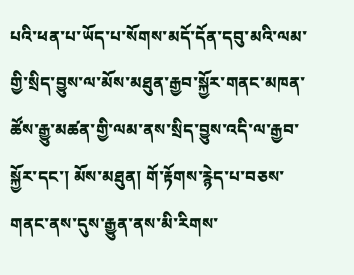པའི་ཕན་པ་ཡོད་པ་སོགས་མདོ་དོན་དབུ་མའི་ལམ་གྱི་སྲིད་བྱུས་ལ་མོས་མཐུན་རྒྱབ་སྐྱོར་གནང་མཁན་ཚོས་རྒྱུ་མཚན་གྱི་ལམ་ནས་སྲིད་བྱུས་འདི་ལ་རྒྱབ་སྐྱོར་དང་། མོས་མཐུན། གོ་རྟོགས་རྙེད་པ་བཅས་གནང་ནས་དུས་རྒྱུན་ནས་མི་རིགས་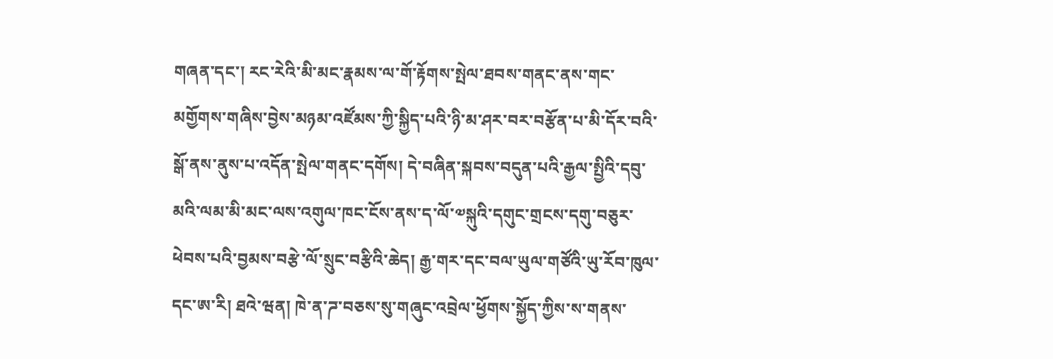གཞན་དང་། རང་རེའི་མི་མང་རྣམས་ལ་གོ་རྟོགས་སྤེལ་ཐབས་གནང་ནས་གང་མགྱོགས་གཞིས་བྱེས་མཉམ་འཛོམས་ཀྱི་སྐྱིད་པའི་ཉི་མ་ཤར་བར་བརྩོན་པ་མི་དོར་བའི་སྒོ་ནས་ནུས་པ་འདོན་སྤེལ་གནང་དགོས། དེ་བཞིན་སྐབས་བདུན་པའི་རྒྱལ་སྤྱིའི་དབུ་མའི་ལམ་མི་མང་ལས་འགུལ་ཁང་ངོས་ནས་ད་ལོ་༧སྐུའི་དགུང་གྲངས་དགུ་བཅུར་ཕེབས་པའི་བྱམས་བརྩེ་ལོ་སྲུང་བརྩིའི་ཆེད། རྒྱ་གར་དང་བལ་ཡུལ་གཙོའི་ཡུ་རོབ་ཁུལ་དང་ཨ་རི། ཐའེ་ཝན། ཁེ་ན་ཌ་བཅས་སུ་གཞུང་འབྲེལ་ཕྱོགས་སྐྱོད་ཀྱིས་ས་གནས་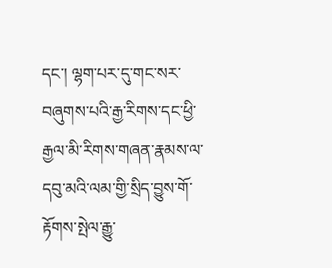དང་། ལྷག་པར་དུ་གང་སར་བཞུགས་པའི་རྒྱ་རིགས་དང་ཕྱི་རྒྱལ་མི་རིགས་གཞན་རྣམས་ལ་དབུ་མའི་ལམ་གྱི་སྲིད་བྱུས་གོ་རྟོགས་སྤེལ་རྒྱུ་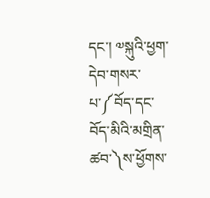དང་། ༧སྐུའི་ཕྱག་དེབ་གསར་པ་༼བོད་དང་བོད་མིའི་མགྲིན་ཚབ་༽ས་ཕྱོགས་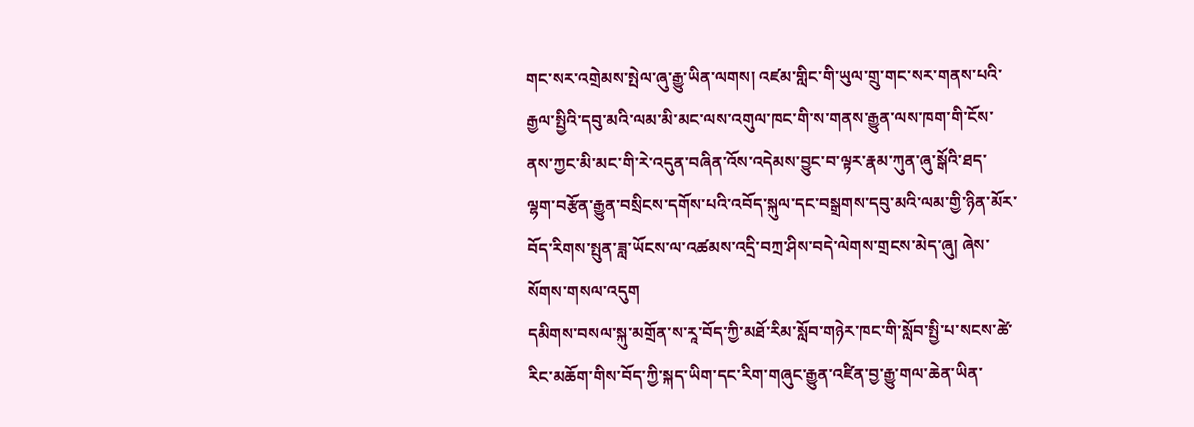གང་སར་འགྲེམས་སྤེལ་ཞུ་རྒྱུ་ཡིན་ལགས། འཛམ་གླིང་གི་ཡུལ་གྲུ་གང་སར་གནས་པའི་རྒྱལ་སྤྱིའི་དབུ་མའི་ལམ་མི་མང་ལས་འགུལ་ཁང་གི་ས་གནས་རྒྱུན་ལས་ཁག་གི་ངོས་ནས་ཀྱང་མི་མང་གི་རེ་འདུན་བཞིན་འོས་འདེམས་བྱུང་བ་ལྟར་རྣམ་ཀུན་ཞུ་སྒོའི་ཐད་ལྷག་བརྩོན་རྒྱུན་བསྲིངས་དགོས་པའི་འབོད་སྐུལ་དང་བསྒྲགས་དབུ་མའི་ལམ་གྱི་ཉིན་མོར་བོད་རིགས་སྤུན་ཟླ་ཡོངས་ལ་འཚམས་འདྲི་བཀྲ་ཤིས་བདེ་ལེགས་གྲངས་མེད་ཞུ། ཞེས་སོགས་གསལ་འདུག
དམིགས་བསལ་སྐུ་མགྲོན་ས་རཱ་བོད་ཀྱི་མཐོ་རིམ་སློབ་གཉེར་ཁང་གི་སློབ་སྤྱི་པ་སངས་ཚེ་རིང་མཆོག་གིས་བོད་ཀྱི་སྐད་ཡིག་དང་རིག་གཞུང་རྒྱུན་འཛིན་བྱ་རྒྱུ་གལ་ཆེན་ཡིན་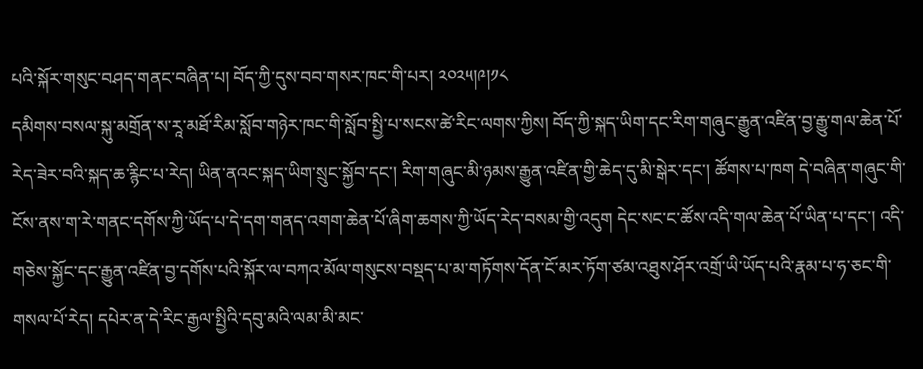པའི་སྐོར་གསུང་བཤད་གནང་བཞིན་པ། བོད་ཀྱི་དུས་བབ་གསར་ཁང་གི་པར། ༢༠༢༥།༩།༡༨
དམིགས་བསལ་སྐུ་མགྲོན་ས་རཱ་མཐོ་རིམ་སློབ་གཉེར་ཁང་གི་སློབ་སྤྱི་པ་སངས་ཚེ་རིང་ལགས་ཀྱིས། བོད་ཀྱི་སྐད་ཡིག་དང་རིག་གཞུང་རྒྱུན་འཛིན་བྱ་རྒྱུ་གལ་ཆེན་པོ་རེད་ཟེར་བའི་སྐད་ཆ་རྙིང་པ་རེད། ཡིན་ནའང་སྐད་ཡིག་སྲུང་སྐྱོབ་དང་། རིག་གཞུང་མི་ཉམས་རྒྱུན་འཛིན་གྱི་ཆེད་དུ་མི་སྒེར་དང་། ཚོགས་པ་ཁག དེ་བཞིན་གཞུང་གི་ངོས་ནས་ག་རེ་གནང་དགོས་ཀྱི་ཡོད་པ་དེ་དག་གནད་འགག་ཆེན་པོ་ཞིག་ཆགས་ཀྱི་ཡོད་རེད་བསམ་གྱི་འདུག དེང་སང་ང་ཚོས་འདི་གལ་ཆེན་པོ་ཡིན་པ་དང་། འདི་གཅེས་སྐྱོང་དང་རྒྱུན་འཛིན་བྱ་དགོས་པའི་སྐོར་ལ་བཀའ་མོལ་གསུངས་བསྡད་པ་མ་གཏོགས་དོན་ངོ་མར་ཏོག་ཙམ་འཐུས་ཤོར་འགྲོ་ཡི་ཡོད་པའི་རྣམ་པ་ཧ་ཅང་གི་གསལ་པོ་རེད། དཔེར་ན་དེ་རིང་རྒྱལ་སྤྱིའི་དབུ་མའི་ལམ་མི་མང་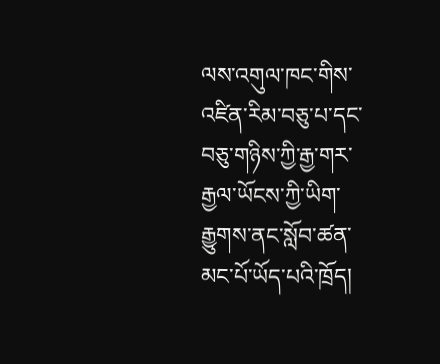ལས་འགུལ་ཁང་གིས་འཛིན་རིམ་བཅུ་པ་དང་བཅུ་གཉིས་ཀྱི་རྒྱ་གར་རྒྱལ་ཡོངས་ཀྱི་ཡིག་རྒྱུགས་ནང་སློབ་ཚན་མང་པོ་ཡོད་པའི་ཁྲོད།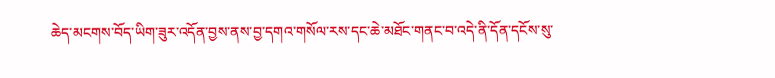ཆེད་མངགས་བོད་ཡིག་ཟུར་འདོན་བྱས་ནས་བྱ་དགའ་གསོལ་རས་དང་ཆེ་མཐོང་གནང་བ་འདེ་ནི་དོན་དངོས་སུ་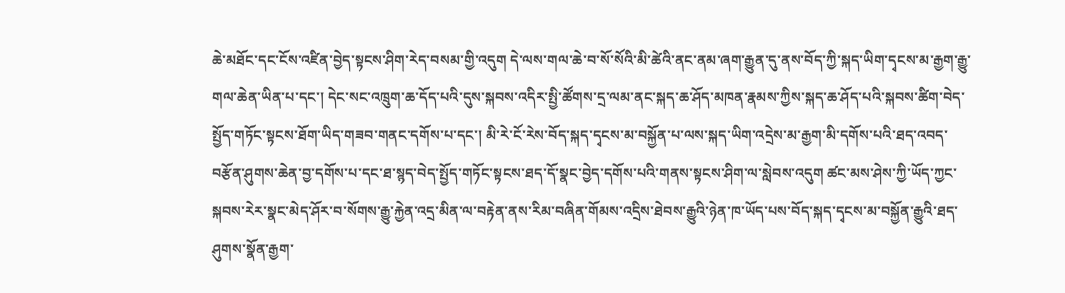ཆེ་མཐོང་དང་ངོས་འཛིན་བྱེད་སྟངས་ཤིག་རེད་བསམ་གྱི་འདུག དེ་ལས་གལ་ཆེ་བ་སོ་སོའི་མི་ཚེའི་ནང་ནམ་ཞག་རྒྱུན་དུ་ནས་བོད་ཀྱི་སྐད་ཡིག་དྭངས་མ་རྒྱག་རྒྱུ་གལ་ཆེན་ཡིན་པ་དང་། དེང་སང་འཁྲུག་ཆ་དོད་པའི་དུས་སྐབས་འདིར་སྤྱི་ཚོགས་དྲ་ལམ་ནང་སྐད་ཆ་ཤོད་མཁན་རྣམས་ཀྱིས་སྐད་ཆ་ཤོད་པའི་སྐབས་ཚིག་བེད་སྤྱོད་གཏོང་སྟངས་ཐོག་ཡིད་གཟབ་གནང་དགོས་པ་དང་། མི་རེ་ངོ་རེས་བོད་སྐད་དྭངས་མ་བསྐྱོན་པ་ལས་སྐད་ཡིག་འདྲེས་མ་རྒྱག་མི་དགོས་པའི་ཐད་འབད་བརྩོན་ཤུགས་ཆེན་བྱ་དགོས་པ་དང་ཐ་སྙད་བེད་སྤྱོད་གཏོང་སྟངས་ཐད་དོ་སྣང་བྱེད་དགོས་པའི་གནས་སྟངས་ཤིག་ལ་སླེབས་འདུག ཚང་མས་ཤེས་ཀྱི་ཡོད་ཀྱང་སྐབས་རེར་སྣང་མེད་ཤོར་བ་སོགས་རྒྱུ་རྐྱེན་འདྲ་མིན་ལ་བརྟེན་ནས་རིམ་བཞིན་གོམས་འདྲིས་ཐེབས་རྒྱུའི་ཉེན་ཁ་ཡོད་པས་བོད་སྐད་དྭངས་མ་བསྐྱོན་རྒྱུའི་ཐད་ཤུགས་སྣོན་རྒྱག་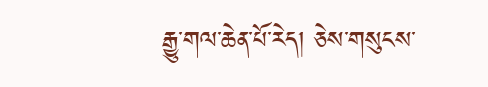རྒྱུ་གལ་ཆེན་པོ་རེད། ཅེས་གསུངས་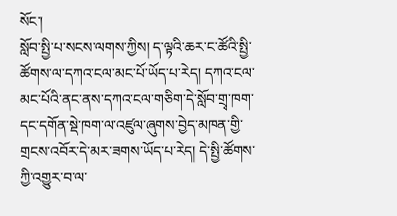སོང་།
སློབ་སྤྱི་པ་སངས་ལགས་ཀྱིས། ད་ལྟའི་ཆར་ང་ཚོའི་སྤྱི་ཚོགས་ལ་དཀའ་ངལ་མང་པོ་ཡོད་པ་རེད། དཀའ་ངལ་མང་པོའི་ནང་ནས་དཀའ་ངལ་གཅིག་དེ་སློབ་གྲྭ་ཁག་དང་དགོན་སྡེ་ཁག་ལ་འཛུལ་ཞུགས་བྱེད་མཁན་གྱི་གྲངས་འབོར་དེ་མར་ཟགས་ཡོད་པ་རེད། དེ་སྤྱི་ཚོགས་ཀྱི་འགྱུར་བ་ལ་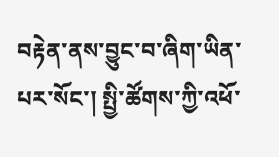བརྟེན་ནས་བྱུང་བ་ཞིག་ཡིན་པར་སོང་། སྤྱི་ཚོགས་ཀྱི་འཕོ་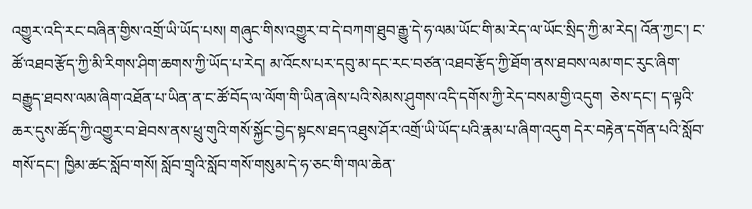འགྱུར་འདི་རང་བཞིན་གྱིས་འགྲོ་ཡི་ཡོད་པས། གཞུང་གིས་འགྱུར་བ་དེ་བཀག་ཐུབ་རྒྱུ་དེ་ཧ་ལམ་ཡོང་གི་མ་རེད་ལ་ཡོང་སྲིད་ཀྱི་མ་རེད། འོན་ཀྱང་། ང་ཚོ་འཐབ་རྩོད་ཀྱི་མི་རིགས་ཤིག་ཆགས་ཀྱི་ཡོད་པ་རེད། མ་འོངས་པར་དབུ་མ་དང་རང་བཙན་འཐབ་རྩོད་ཀྱི་ཐོག་ནས་ཐབས་ལམ་གང་རུང་ཞིག་བརྒྱུད་ཐབས་ལམ་ཞིག་འཐོན་པ་ཡིན་ན་ང་ཚོ་བོད་ལ་ལོག་གི་ཡིན་ཞེས་པའི་སེམས་ཤུགས་འདི་དགོས་ཀྱི་རེད་བསམ་གྱི་འདུག  ཅེས་དང་། ད་ལྟའི་ཆར་དུས་ཚོད་ཀྱི་འགྱུར་བ་ཐེབས་ནས་ཕྲུ་གུའི་གསོ་སྐྱོང་བྱེད་སྟངས་ཐད་འཐུས་ཤོར་འགྲོ་ཡི་ཡོད་པའི་རྣམ་པ་ཞིག་འདུག དེར་བརྟེན་དགོན་པའི་སློབ་གསོ་དང་། ཁྱིམ་ཚང་སློབ་གསོ། སློབ་གྲྭའི་སློབ་གསོ་གསུམ་དེ་ཧ་ཅང་གི་གལ་ཆེན་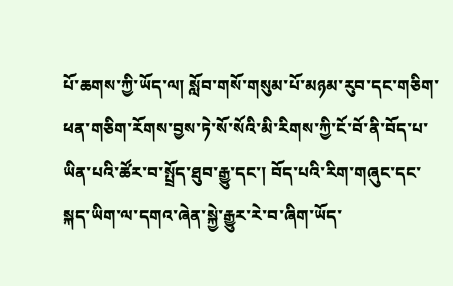པོ་ཆགས་ཀྱི་ཡོད་ལ། སློབ་གསོ་གསུམ་པོ་མཉམ་རུབ་དང་གཅིག་ཕན་གཅིག་རོགས་བྱས་ཏེ་སོ་སོའི་མི་རིགས་ཀྱི་ངོ་བོ་ནི་བོད་པ་ཡིན་པའི་ཚོར་བ་སྤྲོད་ཐུབ་རྒྱུ་དང་། བོད་པའི་རིག་གཞུང་དང་སྐད་ཡིག་ལ་དགའ་ཞེན་སྐྱེ་རྒྱུར་རེ་བ་ཞིག་ཡོད་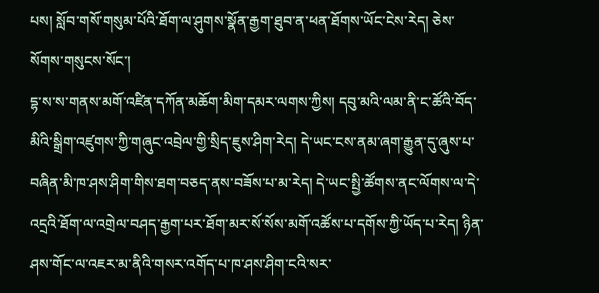པས། སློབ་གསོ་གསུམ་པོའི་ཐོག་ལ་ཤུགས་སྣོན་རྒྱག་ཐུབ་ན་ཕན་ཐོགས་ཡོང་ངེས་རེད། ཅེས་སོགས་གསུངས་སོང་།
དྷ་ས་ས་གནས་མགོ་འཛིན་དཀོན་མཆོག་མིག་དམར་ལགས་ཀྱིས། དབུ་མའི་ལམ་ནི་ང་ཚོའི་བོད་མིའི་སྒྲིག་འཛུགས་ཀྱི་གཞུང་འབྲེལ་གྱི་སྲིད་ཇུས་ཤིག་རེད། དེ་ཡང་ངས་ནམ་ཞག་རྒྱུན་དུ་ཞུས་པ་བཞིན་མི་ཁ་ཤས་ཤིག་གིས་ཐག་བཅད་ནས་བཟོས་པ་མ་རེད། དེ་ཡང་སྤྱི་ཚོགས་ནང་ལོགས་ལ་དེ་འདྲའི་ཐོག་ལ་འགྲེལ་བཤད་རྒྱག་པར་ཐོག་མར་སོ་སོས་མགོ་འཚོས་པ་དགོས་ཀྱི་ཡོད་པ་རེད། ཉིན་ཤས་གོང་ལ་འཇར་མ་ནིའི་གསར་འགོད་པ་ཁ་ཤས་ཤིག་ངའི་སར་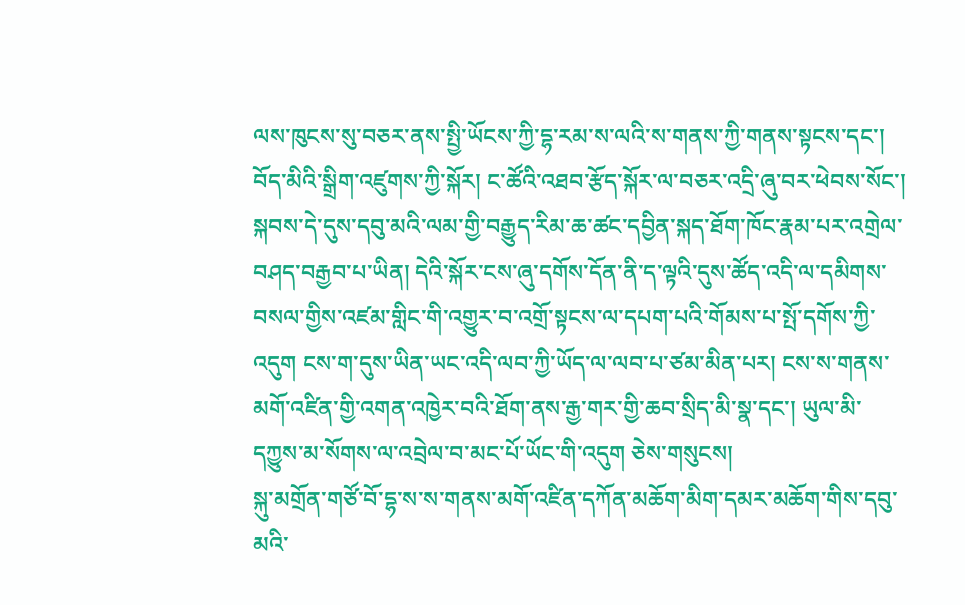ལས་ཁུངས་སུ་བཅར་ནས་སྤྱི་ཡོངས་ཀྱི་དྷ་རམ་ས་ལའི་ས་གནས་ཀྱི་གནས་སྟངས་དང་། བོད་མིའི་སྒྲིག་འཛུགས་ཀྱི་སྐོར། ང་ཚོའི་འཐབ་རྩོད་སྐོར་ལ་བཅར་འདྲི་ཞུ་བར་ཕེབས་སོང་། སྐབས་དེ་དུས་དབུ་མའི་ལམ་གྱི་བརྒྱུད་རིམ་ཆ་ཚང་དབྱིན་སྐད་ཐོག་ཁོང་རྣམ་པར་འགྲེལ་བཤད་བརྒྱབ་པ་ཡིན། དེའི་སྐོར་ངས་ཞུ་དགོས་དོན་ནི་ད་ལྟའི་དུས་ཚོད་འདི་ལ་དམིགས་བསལ་གྱིས་འཛམ་གླིང་གི་འགྱུར་བ་འགྲོ་སྟངས་ལ་དཔག་པའི་གོམས་པ་སྤོ་དགོས་ཀྱི་འདུག ངས་ག་དུས་ཡིན་ཡང་འདི་ལབ་ཀྱི་ཡོད་ལ་ལབ་པ་ཙམ་མིན་པར། ངས་ས་གནས་མགོ་འཛིན་གྱི་འགན་འཁྱེར་བའི་ཐོག་ནས་རྒྱ་གར་གྱི་ཆབ་སྲིད་མི་སྣ་དང་། ཡུལ་མི་དཀྱུས་མ་སོགས་ལ་འབྲེལ་བ་མང་པོ་ཡོང་གི་འདུག ཅེས་གསུངས།
སྐུ་མགྲོན་གཙོ་བོ་དྷ་ས་ས་གནས་མགོ་འཛིན་དཀོན་མཆོག་མིག་དམར་མཆོག་གིས་དབུ་མའི་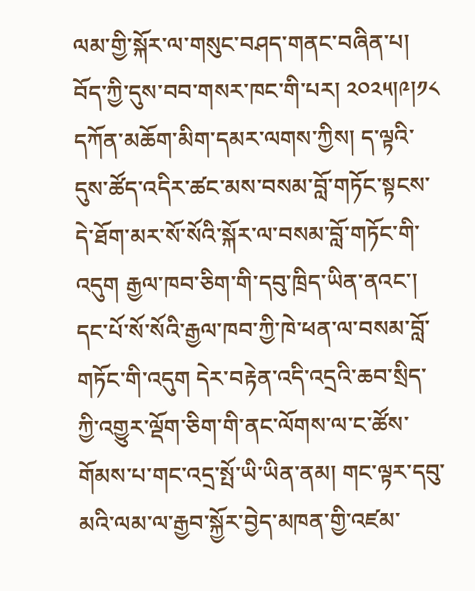ལམ་གྱི་སྐོར་ལ་གསུང་བཤད་གནང་བཞིན་པ། བོད་ཀྱི་དུས་བབ་གསར་ཁང་གི་པར། ༢༠༢༥།༩།༡༨
དཀོན་མཆོག་མིག་དམར་ལགས་ཀྱིས། ད་ལྟའི་དུས་ཚོད་འདིར་ཚང་མས་བསམ་བློ་གཏོང་སྟངས་དེ་ཐོག་མར་སོ་སོའི་སྐོར་ལ་བསམ་བློ་གཏོང་གི་འདུག རྒྱལ་ཁབ་ཅིག་གི་དབུ་ཁྲིད་ཡིན་ནའང་། དང་པོ་སོ་སོའི་རྒྱལ་ཁབ་ཀྱི་ཁེ་ཕན་ལ་བསམ་བློ་གཏོང་གི་འདུག དེར་བརྟེན་འདི་འདྲའི་ཆབ་སྲིད་ཀྱི་འགྱུར་ལྡོག་ཅིག་གི་ནང་ལོགས་ལ་ང་ཚོས་གོམས་པ་གང་འདྲ་སྤོ་ཡི་ཡིན་ནམ། གང་ལྟར་དབུ་མའི་ལམ་ལ་རྒྱབ་སྐྱོར་བྱེད་མཁན་གྱི་འཛམ་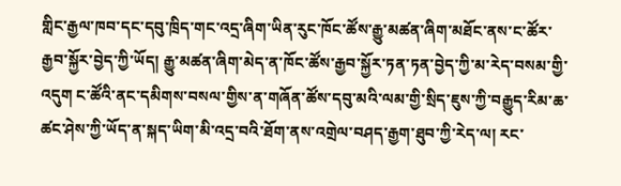གླིང་རྒྱལ་ཁབ་དང་དབུ་ཁྲིད་གང་འདྲ་ཞིག་ཡིན་རུང་ཁོང་ཚོས་རྒྱུ་མཚན་ཞིག་མཐོང་ནས་ང་ཚོར་རྒྱབ་སྐྱོར་བྱེད་ཀྱི་ཡོད། རྒྱུ་མཚན་ཞིག་མེད་ན་ཁོང་ཚོས་རྒྱབ་སྐྱོར་ཏན་ཏན་བྱེད་ཀྱི་མ་རེད་བསམ་གྱི་འདུག ང་ཚོའི་ནང་དམིགས་བསལ་གྱིས་ན་གཞོན་ཚོས་དབུ་མའི་ལམ་གྱི་སྲིད་ཇུས་ཀྱི་བརྒྱུད་རིམ་ཆ་ཚང་ཤེས་ཀྱི་ཡོད་ན་སྐད་ཡིག་མི་འདྲ་བའི་ཐོག་ནས་འགྲེལ་བཤད་རྒྱག་ཐུབ་ཀྱི་རེད་ལ། རང་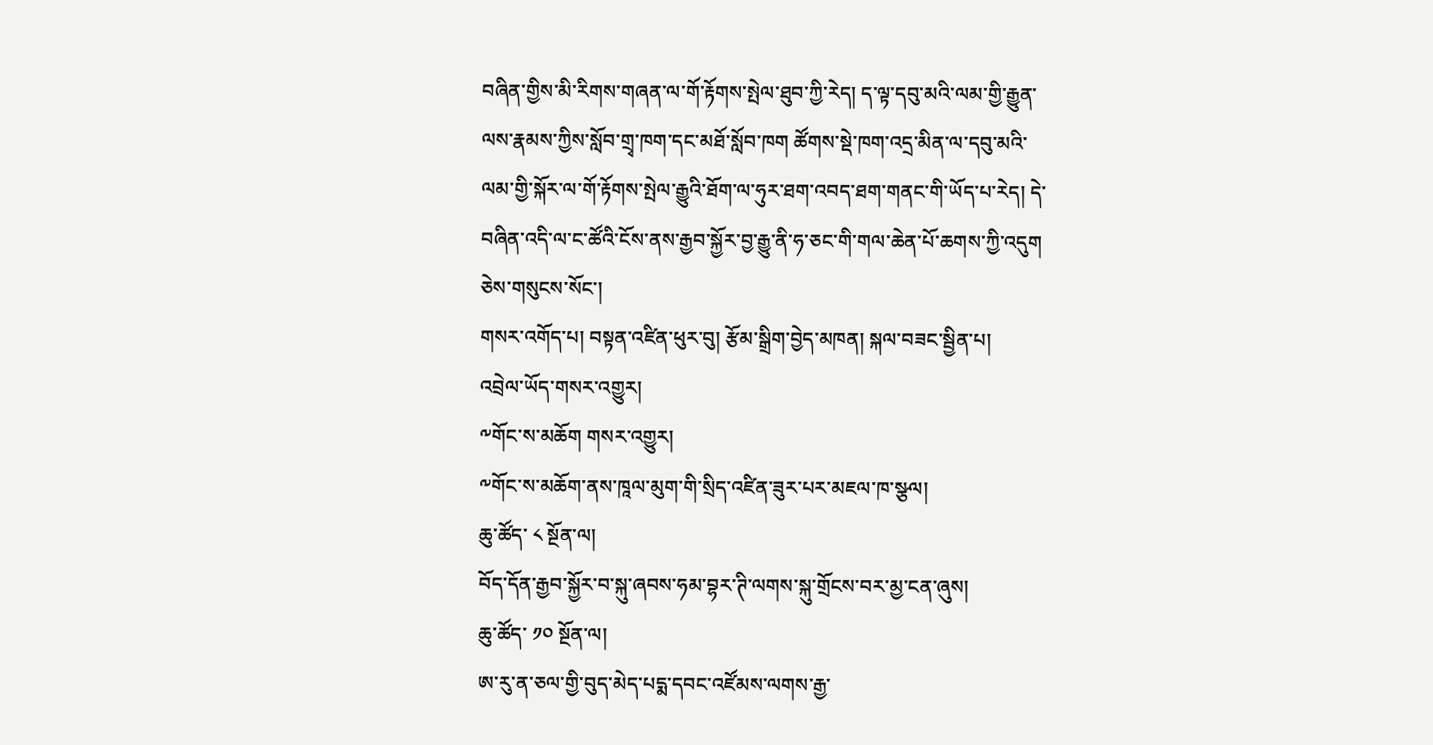བཞིན་གྱིས་མི་རིགས་གཞན་ལ་གོ་རྟོགས་སྤེལ་ཐུབ་ཀྱི་རེད། ད་ལྟ་དབུ་མའི་ལམ་གྱི་རྒྱུན་ལས་རྣམས་ཀྱིས་སློབ་གྲྭ་ཁག་དང་མཐོ་སློབ་ཁག ཚོགས་སྡེ་ཁག་འདྲ་མིན་ལ་དབུ་མའི་ལམ་གྱི་སྐོར་ལ་གོ་རྟོགས་སྤེལ་རྒྱུའི་ཐོག་ལ་ཧུར་ཐག་འབད་ཐག་གནང་གི་ཡོད་པ་རེད། དེ་བཞིན་འདི་ལ་ང་ཚོའི་ངོས་ནས་རྒྱབ་སྐྱོར་བྱ་རྒྱུ་ནི་ཧ་ཅང་གི་གལ་ཆེན་པོ་ཆགས་ཀྱི་འདུག ཅེས་གསུངས་སོང་།
གསར་འགོད་པ། བསྟན་འཛིན་ཕུར་བུ། རྩོམ་སྒྲིག་བྱེད་མཁན། སྐལ་བཟང་སྦྱིན་པ།
འབྲེལ་ཡོད་གསར་འགྱུར།
༸གོང་ས་མཆོག གསར་འགྱུར།
༸གོང་ས་མཆོག་ནས་ཁཱལ་མུག་གི་སྲིད་འཛིན་ཟུར་པར་མཇལ་ཁ་སྩལ།
ཆུ་ཚོད་ ༨ སྔོན་ལ།
བོད་དོན་རྒྱབ་སྐྱོར་བ་སྐུ་ཞབས་ཧམ་བྷར་ཊི་ལགས་སྐུ་གྲོངས་བར་མྱ་ངན་ཞུས།
ཆུ་ཚོད་ ༡༠ སྔོན་ལ།
ཨ་རུ་ན་ཅལ་གྱི་བུད་མེད་པདྨ་དབང་འཛོམས་ལགས་རྒྱ་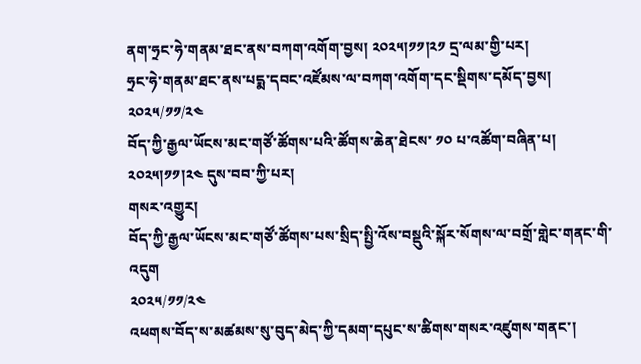ནག་ཧྲང་ཧེ་གནམ་ཐང་ནས་བཀག་འགོག་བྱས། ༢༠༢༥།༡༡།༢༡ དྲ་ལམ་གྱི་པར།
ཧྲང་ཧེ་གནམ་ཐང་ནས་པདྨ་དབང་འཛོམས་ལ་བཀག་འགོག་དང་སྡིགས་དམོད་བྱས།
༢༠༢༥/༡༡/༢༤
བོད་ཀྱི་རྒྱལ་ཡོངས་མང་གཙོ་ཚོགས་པའི་ཚོགས་ཆེན་ཐེངས་ ༡༠ པ་འཚོག་བཞིན་པ། ༢༠༢༥།༡༡།༢༤ དུས་བབ་ཀྱི་པར།
གསར་འགྱུར།
བོད་ཀྱི་རྒྱལ་ཡོངས་མང་གཙོ་ཚོགས་པས་སྲིད་སྤྱི་འོས་བསྡུའི་སྐོར་སོགས་ལ་བགྲོ་གླེང་གནང་གི་འདུག
༢༠༢༥/༡༡/༢༤
འཕགས་བོད་ས་མཚམས་སུ་བུད་མེད་ཀྱི་དམག་དཔུང་ས་ཚིགས་གསར་འཛུགས་གནང་།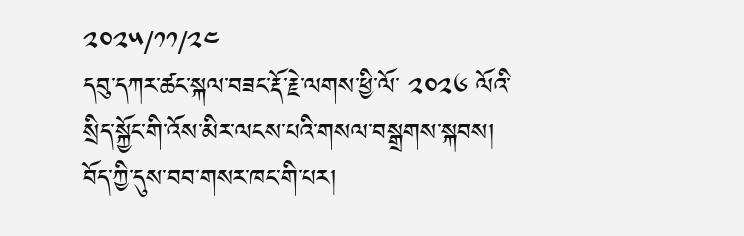༢༠༢༥/༡༡/༢༤
དབུ་དཀར་ཚང་སྐལ་བཟང་རྡོ་རྗེ་ལགས་ཕྱི་ལོ་ ༢༠༢༦ ལོའི་སྲིད་སྐྱོང་གི་འོས་མིར་ལངས་པའི་གསལ་བསྒྲགས་སྐབས། བོད་ཀྱི་དུས་བབ་གསར་ཁང་གི་པར།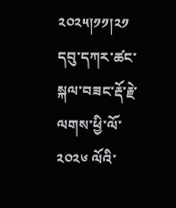༢༠༢༥།༡༡།༢༡
དབུ་དཀར་ཚང་སྐལ་བཟང་རྡོ་རྗེ་ལགས་ཕྱི་ལོ་ ༢༠༢༦ ལོའི་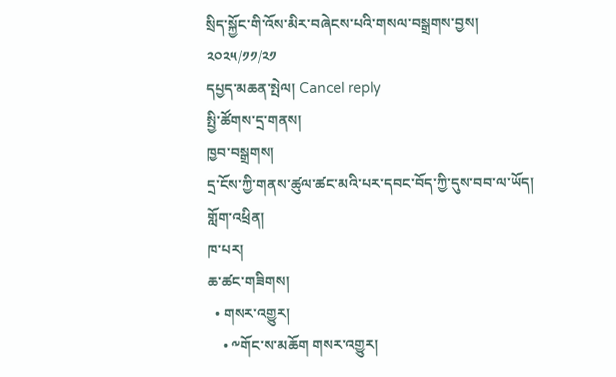སྲིད་སྐྱོང་གི་འོས་མིར་བཞེངས་པའི་གསལ་བསྒྲགས་བྱས།
༢༠༢༥/༡༡/༢༡
དཔྱད་མཆན་སྤེལ། Cancel reply
སྤྱི་ཚོགས་དྲ་གནས།
ཁྱབ་བསྒྲགས།
དྲ་ངོས་ཀྱི་གནས་ཚུལ་ཚང་མའི་པར་དབང་བོད་ཀྱི་དུས་བབ་ལ་ཡོད།
གློག་འཕྲིན།
ཁ་པར།
ཆ་ཚང་གཟིགས།
  • གསར་འགྱུར།
    • ༸གོང་ས་མཆོག གསར་འགྱུར།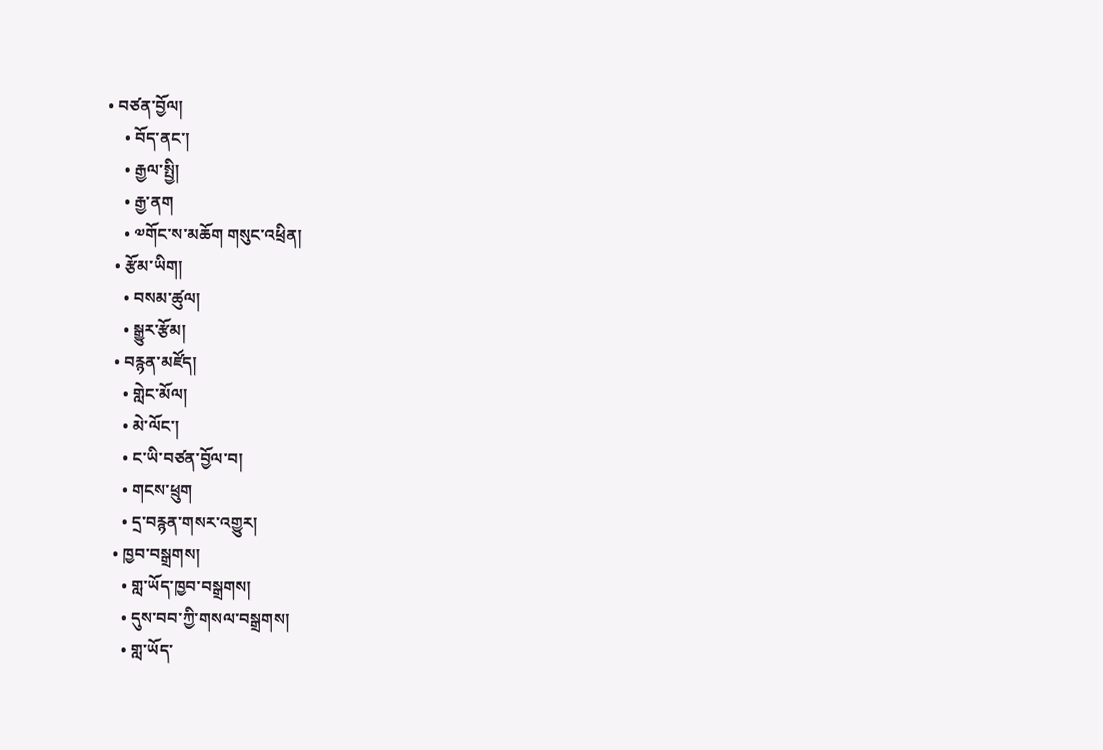• བཙན་བྱོལ།
    • བོད་ནང་།
    • རྒྱལ་སྤྱི།
    • རྒྱ་ནག
    • ༧གོང་ས་མཆོག གསུང་འཕྲིན།
  • རྩོམ་ཡིག།
    • བསམ་ཚུལ།
    • སྒྱུར་རྩོམ།
  • བརྙན་མཛོད།
    • གླེང་མོལ།
    • མེ་ལོང་།
    • ང་ཡི་བཙན་བྱོལ་བ།
    • གངས་ཕྲུག
    • དྲ་བརྙན་གསར་འགྱུར།
  • ཁྱབ་བསྒྲགས།
    • གླ་ཡོད་ཁྱབ་བསྒྲགས།
    • དུས་བབ་ཀྱི་གསལ་བསྒྲགས།
    • གླ་ཡོད་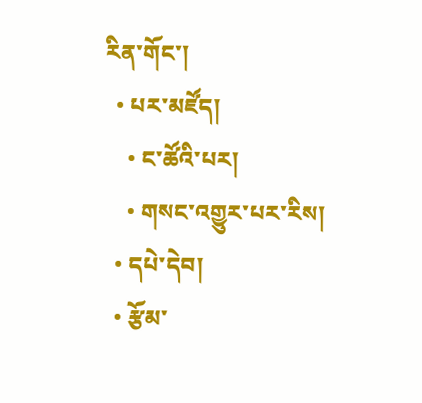རིན་གོང་།
  • པར་མཛོད།
    • ང་ཚོའི་པར།
    • གསང་འགྱུར་པར་རིས།
  • དཔེ་དེབ།
  • རྩོམ་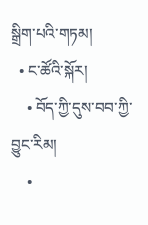སྒྲིག་པའི་གཏམ།
  • ང་ཚོའི་སྐོར།
    • བོད་ཀྱི་དུས་བབ་ཀྱི་བྱུང་རིམ།
    •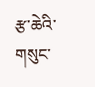རྩ་ཆེའི་གསུང་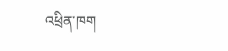འཕྲིན་ཁག